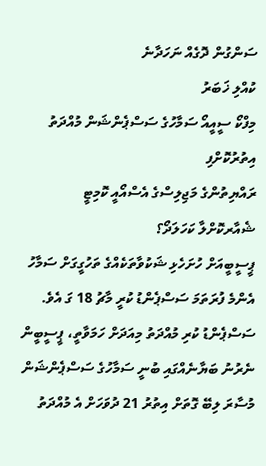ސަންގުން ދޮގެއް ނަހަދާނެ
ކުއްލި ޚަބަރު
މިފްކޯ ސީއީއޯ ސަމާހުގެ ސަސްޕެންޝަން މުއްދަތު އިތުރުކޮށްފި
ރައްޔިތުންގެ މަޖިލިސްގެ އެސްއޯއީ ކޮމިޓީ
ޝެއާރކޮށްލާ ކަހަލަދޯ؟
ޕީސީބީއަށް ހުށަހެޅި ޝަކުވާތަކެއްގެ ތަހުގީގަށް ސަމާހު އެންމެ ފުރަތަމަ ސަސްޕެންޑު ކުރީ މާޗު 18 ގަ އެވެ. ސަސްޕެންޑު ކުރި މުއްދަތު މިއަދަށް ހަމަވާތީ، ޕީސީބީން ނެރުނު ބަޔާނެއްގައި ބުނީ ސަމާހުގެ ސަސްޕެންޝަން މުސާރަ ލިބޭ ގޮތަށް އިތުރު 21 ދުވަހަށް އެ މުއްދަތު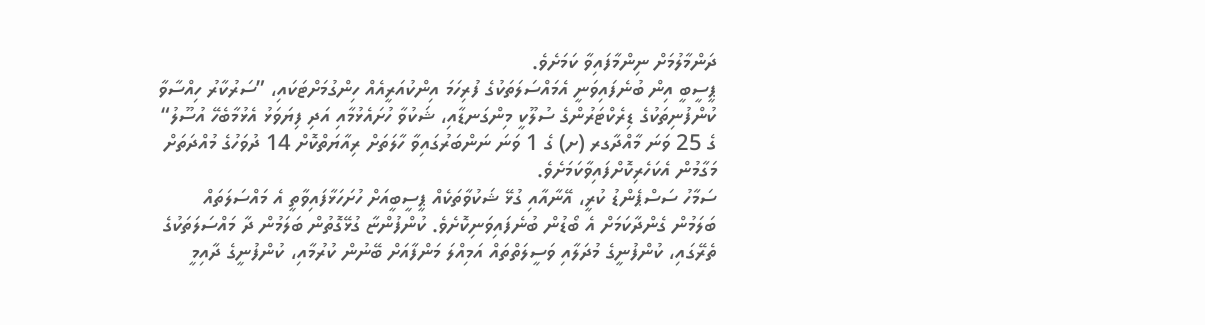ދަންމާލުމަށް ނިންމާފައިވާ ކަމަށެވެ.
ޕީސީބީ އިން ބުނެފައިވަނީ އެމައްސަލަތަކުގެ ފުރިހަމަ އިންކުއަރީއެއް ހިންގުމަށްޓަކައި، ”ސަރުކާރު ހިއްސާވާ ކުންފުނިތަކުގެ ޑިރެކްޓަރުންގެ ސުލޫކީ މިންގަނޑާއި، ޝަކުވާ ހުށައެޅުމާއި އަދި ފިޔަވަޅު އެޅުމާބެހޭ އުސޫލު“ ގެ 25 ވަނަ މާއްދާގރ (ށ) ގެ 1 ވަނަ ނަންބަރުގައިވާ ހާލަތަށް ރިއާޔަތްކޮށް 14 ދުވަހުގެ މުއްދަތަށް މަގާމުން އެކަހެރިކޮށްފައިވާކަމަށެވެ.
ސަމާހު ސަސްޕެންޑު ކުރީ، އޭނާއާއި ގުޅޭ ޝަކުވާތަކެއް ޕީސީބީއަށް ހުށަހަޅާފައިވާތީ އެ މައްސަލަތައް ބަލަމުން ގެންދާކަމަށް އެ ބޯޑުން ބުނެފައިވަނިކޮށެވެ. ކުންފުންޏާ ގުޅޭގޮތުން ބަލަމުން ދާ މައްސަލަތަކުގެ ތެރޭގައި، ކުންފުނީގެ މުދަލާއި ވަސީލަތްތައް އަމިއްލަ މަންފާއަށް ބޭނުން ކުރުމާއި، ކުންފުނީގެ ދާއިމީ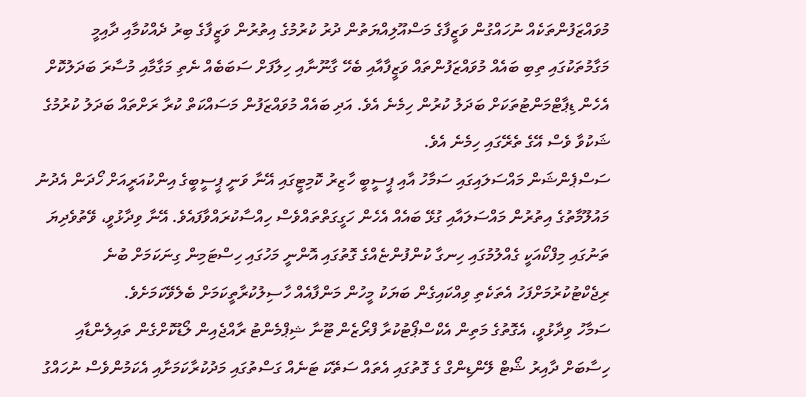މުވައްޒަފުންތަކެއް ނުހައްގުން ވަޒީފާގެ މަސްއޫލިއްޔަތުން ދުރު ކުރުމުގެ އިތުރުން ވަޒީފާގެ ބިރު ދެއްކުމާއި ދާއިމީ މަގާމުތަކުގައި ތިބި ބައެއް މުވައްޒަފުންތައް ވަޒީފާއާއި ބެހޭ ގާނޫނާއި ހިލާފަށް ސަބަބެއް ނެތި މަގާމާއި މުސާރަ ބަދަލުކޮށް އެހެން ޑިޕާޓްމަންޓުތަކަށް ބަދަލު ކުރުން ހިމެނެ އެވެ. އަދި ބައެއް މުވައްޒަފުން މަސައްކަތް ކުރާ ރަށްތައް ބަދަލު ކުރުމުގެ ޝަކުވާ ވެސް އޭގެ ތެރޭގައި ހިމެނެ އެވެ.
ސަސްޕެންޝަން މައްސަލައިގައި ސަމާހު އާއި ޕީސީބީ ހާޒިރު ކޮމިޓީގައި އޭނާ ވަނީ ޕީސީބީގެ އިންކުއަރީއަށް ހޯދަން އެދުނު މައުލޫމާތުގެ އިތުރުން މައްސަލައާއި ގުޅޭ ބައެއް އެހެން ހަގީގަތްތައްވެސް ހިއްސާކުރައްވާފައެވެ. އޭނާ ވިދާޅުވީ، ވޭތުވެދިޔަ ތަނުގައި މިފްކޯއަކީ ގެއްލުމުގައި ހިނގާ ކުންފުންޏެއްގެ ގޮތުގައި އޮންނީ މަހުގައި ހިސްޓަމިން ގިނަކަމަށް ބުނެ ރިޖެކްޓުކުރުމަށްފަހު އެތަކެތި ވިއްކައިގެން ބަޔަކު މީހުން މަންފާއެއް ހާސިލުކުރާތީކަމަށް ބެލެވޭކަމަށެވެ.
ސަމާހު ވިދާޅުވީ، އެގޮތުގެ މަތިން އެކްސްޕޯޓުކުރާ ފްރޯޒެން ޓޫނާ ޝިޕްމެންޓު ރާއްޖެއިން ލޯޑުކޮށްގެން ތައިލެންޑާއި ހިސާބަށް ދާއިރު ޝޯޓް ލޭންޑިންގް ގެ ގޮތުގައި އެތައް ސަތޭކަ ޓަނެއް ގަސްތުގައި މަދުކުރާކަމަށާއި އެކަމުންވެސް ނުހައްގު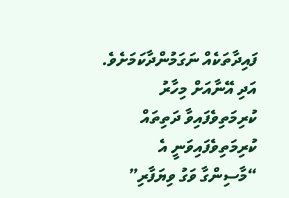ފައިދާތަކެއް ނަގަމުންދާކަމަށެވެ. އަދި އޭނާއަށް މިހާރު ކުރިމަތިވެފައިވާ ދަތިތައް ކުރިމަތިވެފައިވަނީ އެ “މާސިންގާ ވަގު ވިޔަފާރި”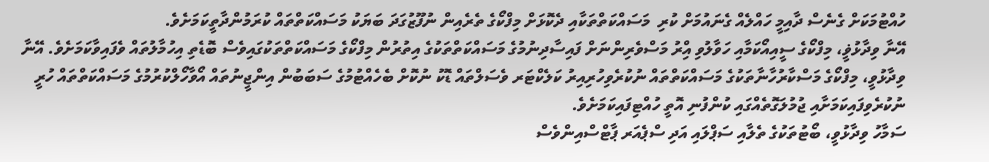ހުއްޓުމަކަށް ގެނެސް ދާއިމީ ހައްލެއް ގެނައުމަށް ކުރި  މަސައްކަތްތަކާއި ދެކޮޅަށް މިފްކޯގެ ތެރެއިން ނުފޫޒުގަދަ ބަޔަކު މަސައްކަތްތައް ކުރަމުންދާތީކަމަށެވެ.
އޭނާ ވިދާޅުޥީ، މިފްކޯގެ ސީއިއޯކަމާއި ހަވާލުވި އްިރު މަސްވެރިންނަށް ފައިސާދިނުމުގެ މަސައްކަތްތަކުގެ އިތުރުން މިފްކޯގެ މަސައްކަތްތަކުގައިވެސް ބޮޑެތި އިހުމާލުތައް ވެފައިވާކަމަށެވެ. އޭނާ ވިދާޅުވީ، މިފްކޯގެ މަސްކާރުހާނާތަކުގެ މަސައްކަތްތައް ނުކުރެވިހުރިއިރު ކަލެކްޓަރ ވެސަލްތައް ޑޮކު ނުކޮށް ބެހެއްޓުމުގެ ސަބަބުން އިންޖީނުތައް އޯވާހޯލްކުރުމުގެ މަސައްކަތްތައް ހުރީ ނުކުރެވިފައިކަމަށާއި ޖުމުލަގޮތެއްގައި ކުންފުނި އޮތީ ހުއްޓިފައިކަމަށެވެ.
ސަމާހު ވިދާޅުވީ، ބޯޓުތަކުގެ ތެލާއި ސަޕްލައި އަދި ސްޕެއަރ ޕާޓްސްއިންވެސް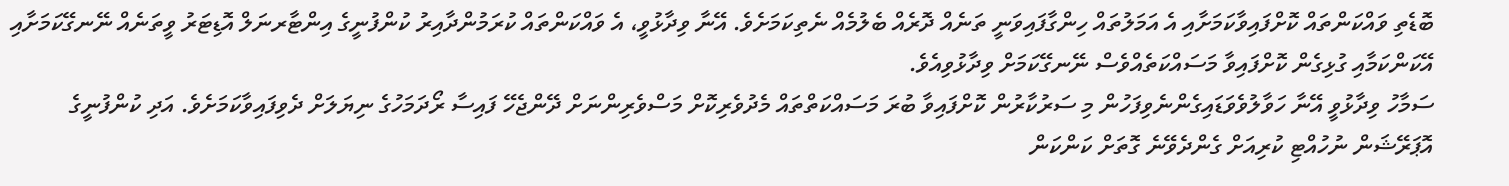ބޮޑެތި ވައްކަންތައް ކޮށްފައިވާކަމަށާއި އެ އަމަލުތައް ހިންގާފައިވަނީ ތަނެއް ދޮރެއް ބެލުމެއް ނެތިކަމަށެވެ. އޭނާ ވިދާޅުވީ، އެ ވައްކަންތައް ކުރަމުންދާއިރު ކުންފުނީގެ އިންޓާރނަލް އޮޑިޓަރު ވީތަނެއް ނޭނގޭކަމަށާއި އޭކަންކަމާއި ގުޅިގެން ކޮށްފައިވާ މަސައްކަތެއްވެސް ނޭނގޭކަމަށް ވިދާޅުވިއެވެ.
ސަމާހު ވިދާޅުވީ އޭނާ ހަވާލުވެވަޑައިގެންނެވިފަހުން މި ސަރުކާރުން ކޮށްފައިވާ ބުރަ މަސައްކަތްތައް މެދުވެރިކޮށް މަސްވެރިންނަށް ދޭންޖެހޭ ފައިސާ ރޯދަމަހުގެ ނިޔަލަށް ދެވިފައިވާކަމަށެވެ. އަދި ކުންފުނީގެ އޮޕަރޭޝަން ނުހުއްޓި ކުރިއަށް ގެންދެވޭނެ ގޮތަށް ކަންކަން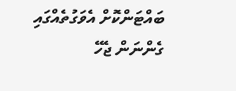ބައްޓަންކޮށް އެވަގުތެއްގައި ގެންނަން ޖެހޭ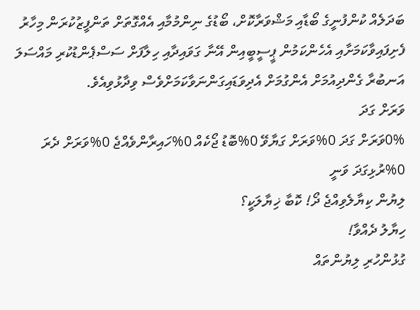ބަދަލެއް ކުންފުނީގެ ބޯޑާއި މަޝްވަރާކޮށް، ބޯޑުގެ ނިންމުމާއި އެއްގޮތަށް ތަންފީޒުކުރަން މިހާރު ފެށިފައިވާކަމަށާއި އެހެންކަމުން ޕީސީބީއިން އޭނާ ގަވައިދާއި ހިލާފަށް ސަސްޕެންޑުކުރި މައްސަލަ އަނބުރާ ގެންދިއުމަށް އެންގުމަށް އެދިވަޑައިގަންނަވާކަމަށްވެސް ވިދާޅުވިއެވެ.
ވަރަށް ގަދަ
0%ވަރަށް ގަދަ 0%ވަރަށް ގަޔާވޭ 0%ބޮޑު ޖޯކެއް 0%ހައިރާންވެއްޖެ 0%ވަރަށް ދެރަ 0%ރުޅިގަދަ ވަނީ
ލިޔުން ކިޔާލެވިއްޖެ ދޯ! ކޮބާ ޚިޔާލަކީ؟
ހިޔާލު ދެއްވާ!
ގުޅުންހުރި ލިޔުންތައް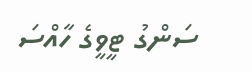ސަންގު ޓީވީގެ ހާއްސަ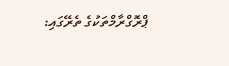ޕްރޮގްރާމްތަކުގެ ތެރޭގައި: